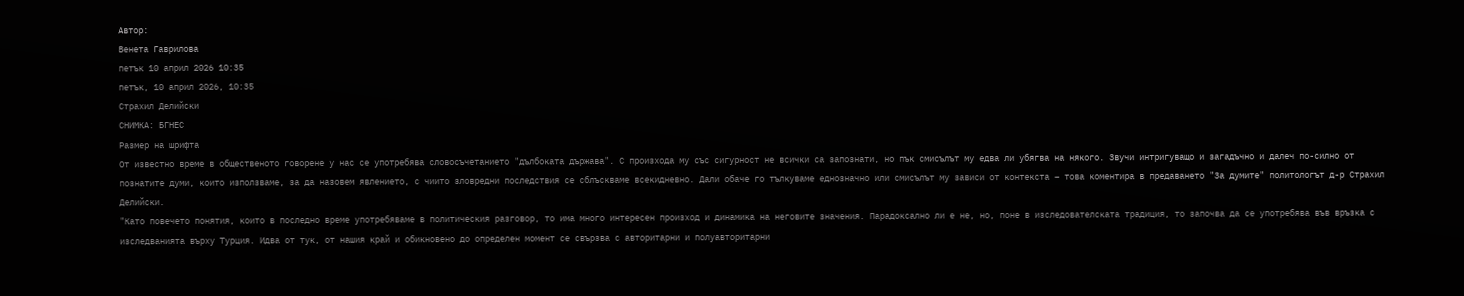Автор:
Венета Гаврилова
петък 10 април 2026 10:35
петък, 10 април 2026, 10:35
Страхил Делийски
СНИМКА: БГНЕС
Размер на шрифта
От известно време в общественото говорене у нас се употребява словосъчетанието "дълбоката държава". С произхода му със сигурност не всички са запознати, но пък смисълът му едва ли убягва на някого. Звучи интригуващо и загадъчно и далеч по-силно от познатите думи, които използваме, за да назовем явлението, с чиито зловредни последствия се сблъскваме всекидневно. Дали обаче го тълкуваме еднозначно или смисълът му зависи от контекста – това коментира в предаването "За думите" политологът д-р Страхил Делийски.
"Като повечето понятия, които в последно време употребяваме в политическия разговор, то има много интересен произход и динамика на неговите значения. Парадоксално ли е не, но, поне в изследователската традиция, то започва да се употребява във връзка с изследванията върху Турция. Идва от тук, от нашия край и обикновено до определен момент се свързва с авторитарни и полуавторитарни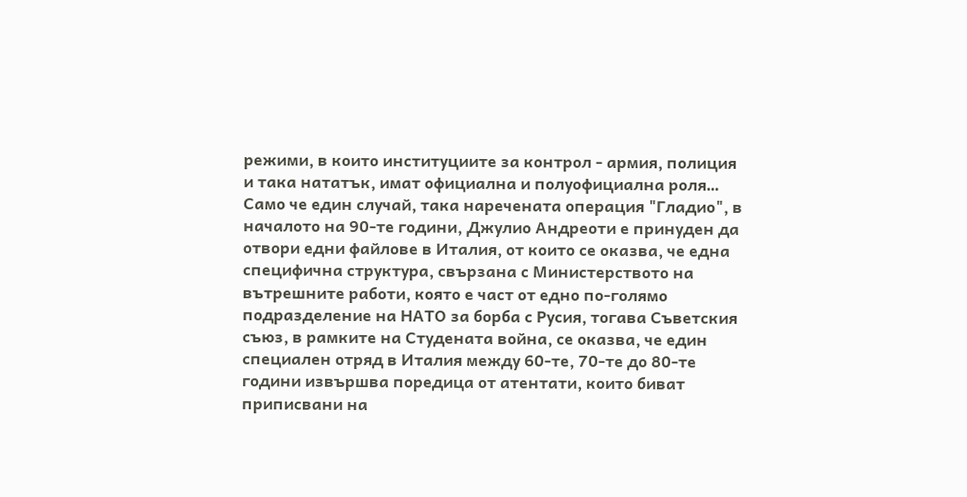режими, в които институциите за контрол - армия, полиция и така нататък, имат официална и полуофициална роля…
Само че един случай, така наречената операция "Гладио", в началото на 90-те години, Джулио Андреоти е принуден да отвори едни файлове в Италия, от които се оказва, че една специфична структура, свързана с Министерството на вътрешните работи, която е част от едно по-голямо подразделение на НАТО за борба с Русия, тогава Съветския съюз, в рамките на Студената война, се оказва, че един специален отряд в Италия между 60-те, 70-те до 80-те години извършва поредица от атентати, които биват приписвани на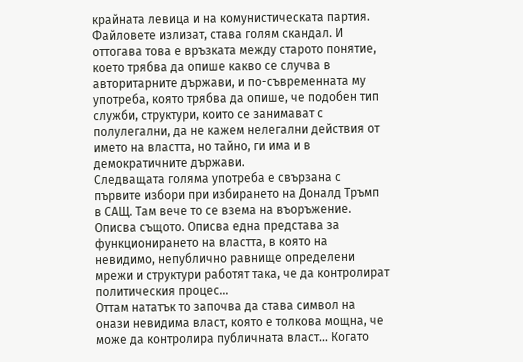крайната левица и на комунистическата партия. Файловете излизат, става голям скандал. И оттогава това е връзката между старото понятие, което трябва да опише какво се случва в авторитарните държави, и по-съвременната му употреба, която трябва да опише, че подобен тип служби, структури, които се занимават с полулегални, да не кажем нелегални действия от името на властта, но тайно, ги има и в демократичните държави.
Следващата голяма употреба е свързана с първите избори при избирането на Доналд Тръмп в САЩ. Там вече то се взема на въоръжение. Описва същото. Описва една представа за функционирането на властта, в която на невидимо, непублично равнище определени мрежи и структури работят така, че да контролират политическия процес…
Оттам нататък то започва да става символ на онази невидима власт, която е толкова мощна, че може да контролира публичната власт… Когато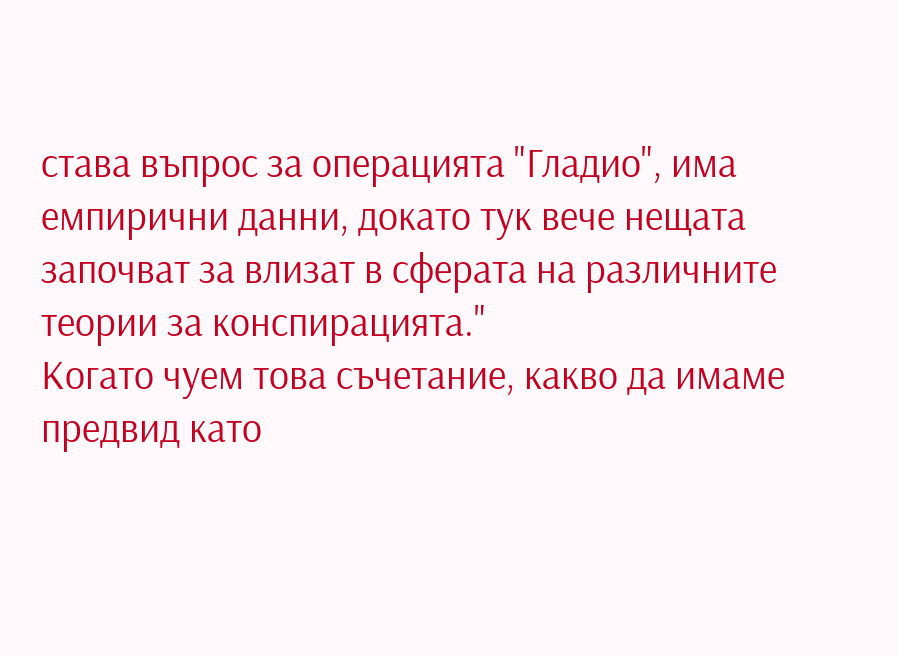става въпрос за операцията "Гладио", има емпирични данни, докато тук вече нещата започват за влизат в сферата на различните теории за конспирацията."
Когато чуем това съчетание, какво да имаме предвид като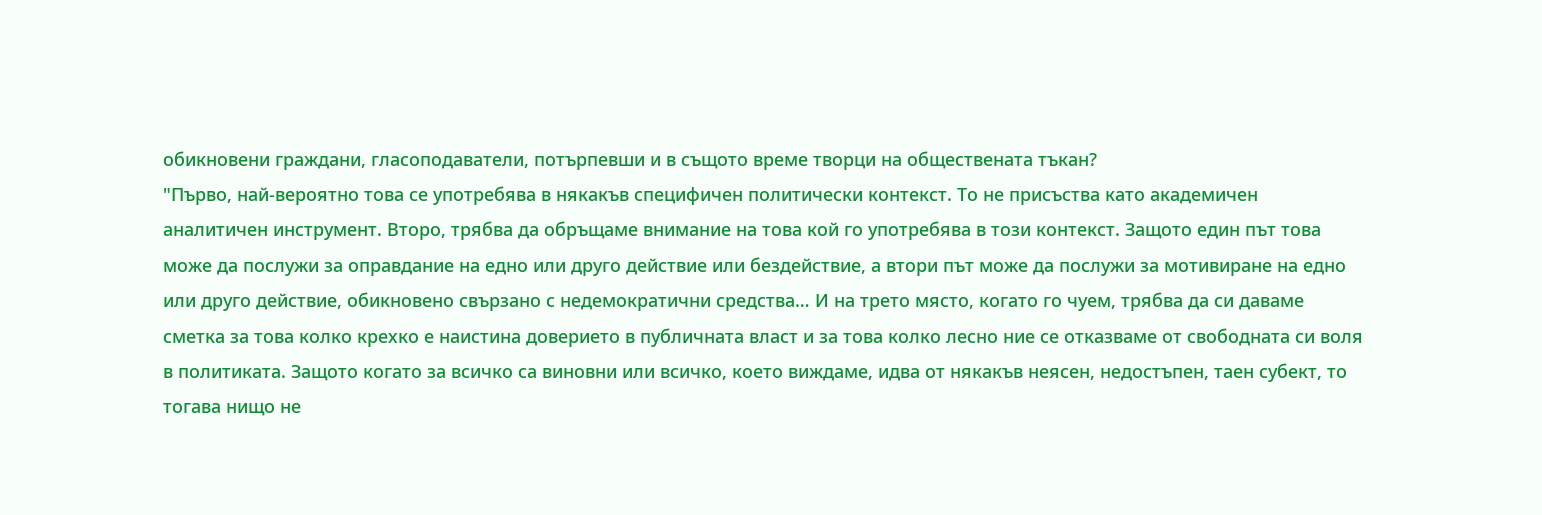обикновени граждани, гласоподаватели, потърпевши и в същото време творци на обществената тъкан?
"Първо, най-вероятно това се употребява в някакъв специфичен политически контекст. То не присъства като академичен аналитичен инструмент. Второ, трябва да обръщаме внимание на това кой го употребява в този контекст. Защото един път това може да послужи за оправдание на едно или друго действие или бездействие, а втори път може да послужи за мотивиране на едно или друго действие, обикновено свързано с недемократични средства… И на трето място, когато го чуем, трябва да си даваме сметка за това колко крехко е наистина доверието в публичната власт и за това колко лесно ние се отказваме от свободната си воля в политиката. Защото когато за всичко са виновни или всичко, което виждаме, идва от някакъв неясен, недостъпен, таен субект, то тогава нищо не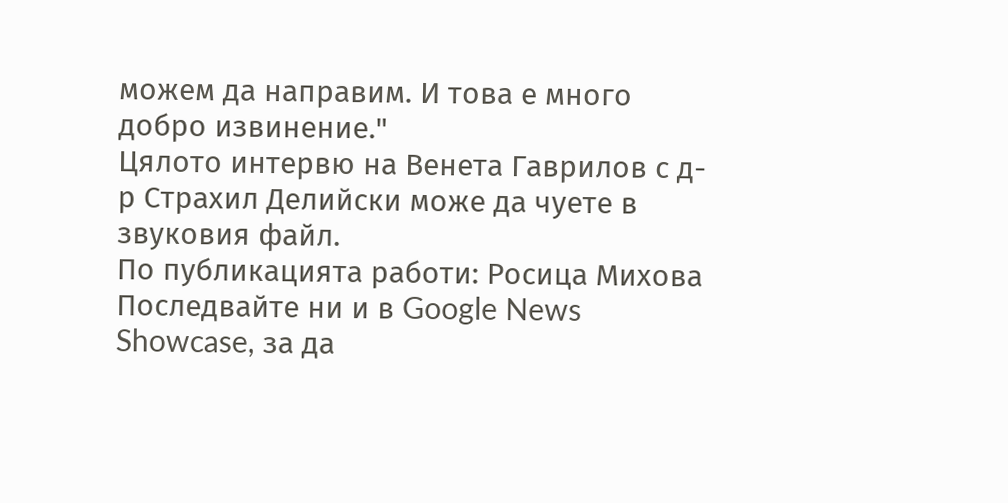можем да направим. И това е много добро извинение."
Цялото интервю на Венета Гаврилов с д-р Страхил Делийски може да чуете в звуковия файл.
По публикацията работи: Росица Михова
Последвайте ни и в Google News Showcase, за да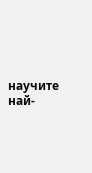научите най-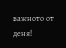важното от деня!